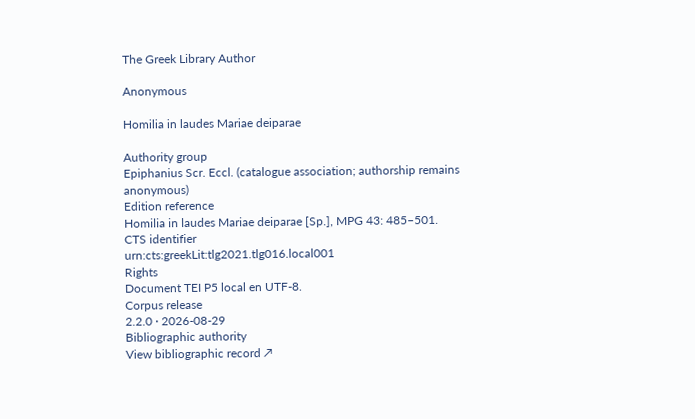The Greek Library Author

Anonymous

Homilia in laudes Mariae deiparae

Authority group
Epiphanius Scr. Eccl. (catalogue association; authorship remains anonymous)
Edition reference
Homilia in laudes Mariae deiparae [Sp.], MPG 43: 485–501.
CTS identifier
urn:cts:greekLit:tlg2021.tlg016.local001
Rights
Document TEI P5 local en UTF-8.
Corpus release
2.2.0 · 2026-08-29
Bibliographic authority
View bibliographic record ↗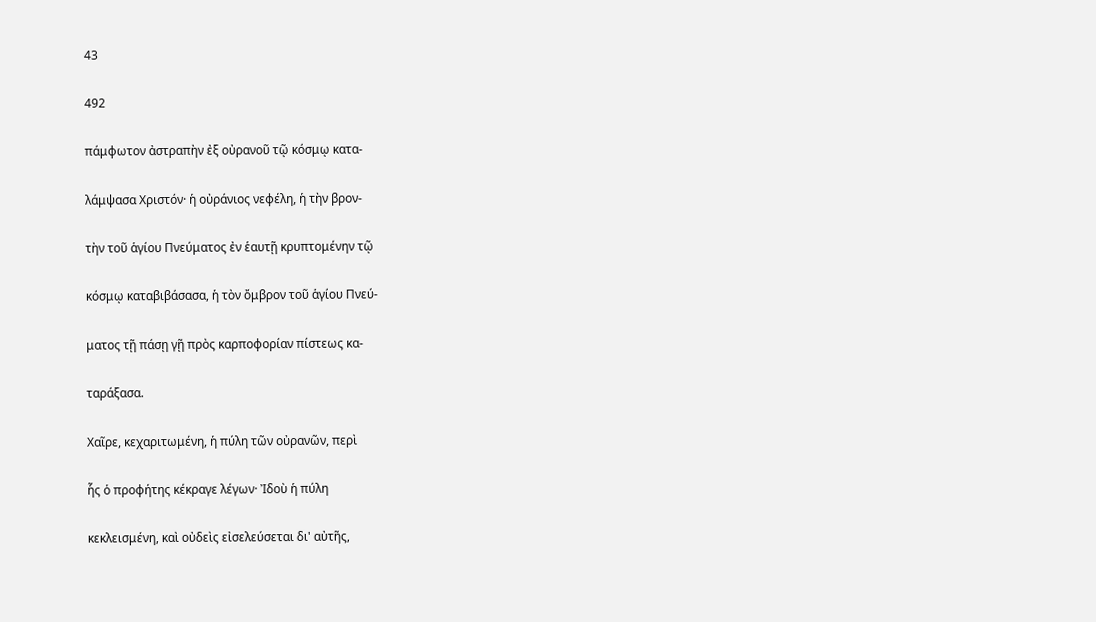43

492

πάμφωτον ἀστραπὴν ἐξ οὐρανοῦ τῷ κόσμῳ κατα-

λάμψασα Χριστόν· ἡ οὐράνιος νεφέλη, ἡ τὴν βρον-

τὴν τοῦ ἁγίου Πνεύματος ἐν ἑαυτῇ κρυπτομένην τῷ

κόσμῳ καταβιβάσασα, ἡ τὸν ὄμβρον τοῦ ἁγίου Πνεύ-

ματος τῇ πάσῃ γῇ πρὸς καρποφορίαν πίστεως κα-

ταράξασα.

Χαῖρε, κεχαριτωμένη, ἡ πύλη τῶν οὐρανῶν, περὶ

ἧς ὁ προφήτης κέκραγε λέγων· Ἰδοὺ ἡ πύλη

κεκλεισμένη, καὶ οὐδεὶς εἰσελεύσεται δι' αὐτῆς,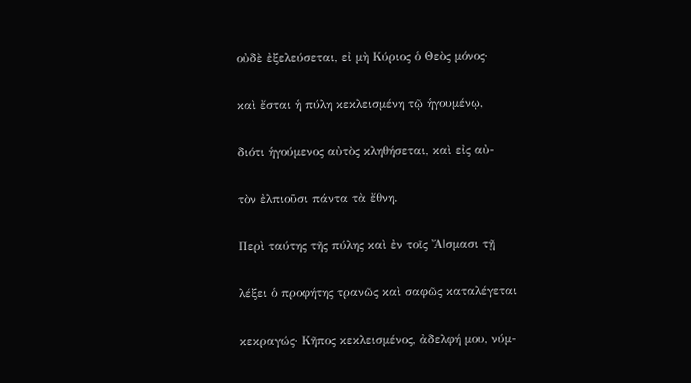οὐδὲ ἐξελεύσεται, εἰ μὴ Κύριος ὁ Θεὸς μόνος·

καὶ ἔσται ἡ πύλη κεκλεισμένη τῷ ἡγουμένῳ,

διότι ἡγούμενος αὐτὸς κληθήσεται, καὶ εἰς αὐ-

τὸν ἐλπιοῦσι πάντα τὰ ἔθνη.

Περὶ ταύτης τῆς πύλης καὶ ἐν τοῖς Ἄ|σμασι τῇ

λέξει ὁ προφήτης τρανῶς καὶ σαφῶς καταλέγεται

κεκραγώς· Κῆπος κεκλεισμένος, ἀδελφή μου, νύμ-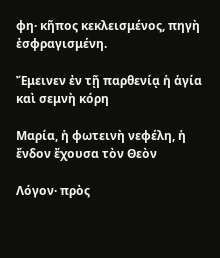φη· κῆπος κεκλεισμένος, πηγὴ ἐσφραγισμένη.

Ἔμεινεν ἐν τῇ παρθενίᾳ ἡ ἁγία καὶ σεμνὴ κόρη

Μαρία, ἡ φωτεινὴ νεφέλη, ἡ ἔνδον ἔχουσα τὸν Θεὸν

Λόγον· πρὸς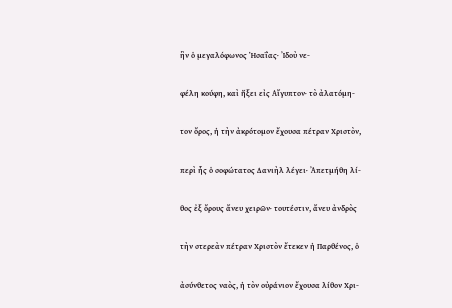ἣν ὁ μεγαλόφωνος Ἡσαΐας· Ἰδοὺ νε-

φέλη κούφη, καὶ ἥξει εἰς Αἴγυπτον· τὸ ἀλατόμη-

τον ὄρος, ἡ τὴν ἀκρότομον ἔχουσα πέτραν Χριστὸν,

περὶ ἧς ὁ σοφώτατος Δανιὴλ λέγει· Ἀπετμήθη λί-

θος ἐξ ὄρους ἄνευ χειρῶν· τουτέστιν, ἄνευ ἀνδρὸς

τὴν στερεὰν πέτραν Χριστὸν ἔτεκεν ἡ Παρθένος, ὁ

ἀσύνθετος ναὸς, ἡ τὸν οὐράνιον ἔχουσα λίθον Χρι-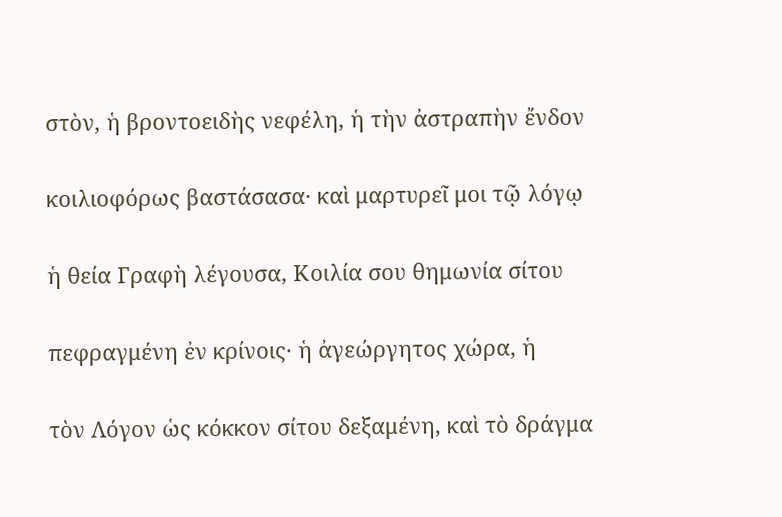στὸν, ἡ βροντοειδὴς νεφέλη, ἡ τὴν ἀστραπὴν ἔνδον

κοιλιοφόρως βαστάσασα· καὶ μαρτυρεῖ μοι τῷ λόγῳ

ἡ θεία Γραφὴ λέγουσα, Κοιλία σου θημωνία σίτου

πεφραγμένη ἐν κρίνοις· ἡ ἀγεώργητος χώρα, ἡ

τὸν Λόγον ὡς κόκκον σίτου δεξαμένη, καὶ τὸ δράγμα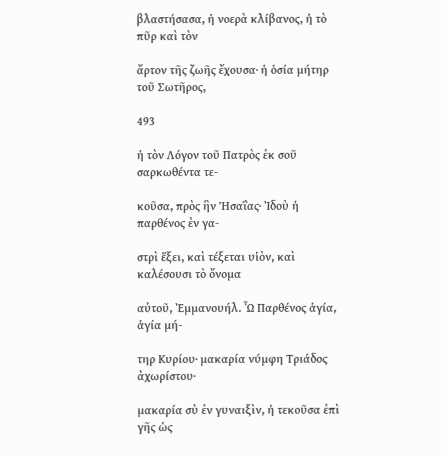βλαστήσασα, ἡ νοερὰ κλίβανος, ἡ τὸ πῦρ καὶ τὸν

ἄρτον τῆς ζωῆς ἔχουσα· ἡ ὁσία μήτηρ τοῦ Σωτῆρος,

493

ἡ τὸν Λόγον τοῦ Πατρὸς ἐκ σοῦ σαρκωθέντα τε-

κοῦσα, πρὸς ἣν Ἡσαΐας· Ἰδοὺ ἡ παρθένος ἐν γα-

στρὶ ἕξει, καὶ τέξεται υἱὸν, καὶ καλέσουσι τὸ ὄνομα

αὐτοῦ, Ἐμμανουήλ. Ὦ Παρθένος ἁγία, ἁγία μή-

τηρ Κυρίου· μακαρία νύμφη Τριάδος ἀχωρίστου·

μακαρία σὺ ἐν γυναιξὶν, ἡ τεκοῦσα ἐπὶ γῆς ὡς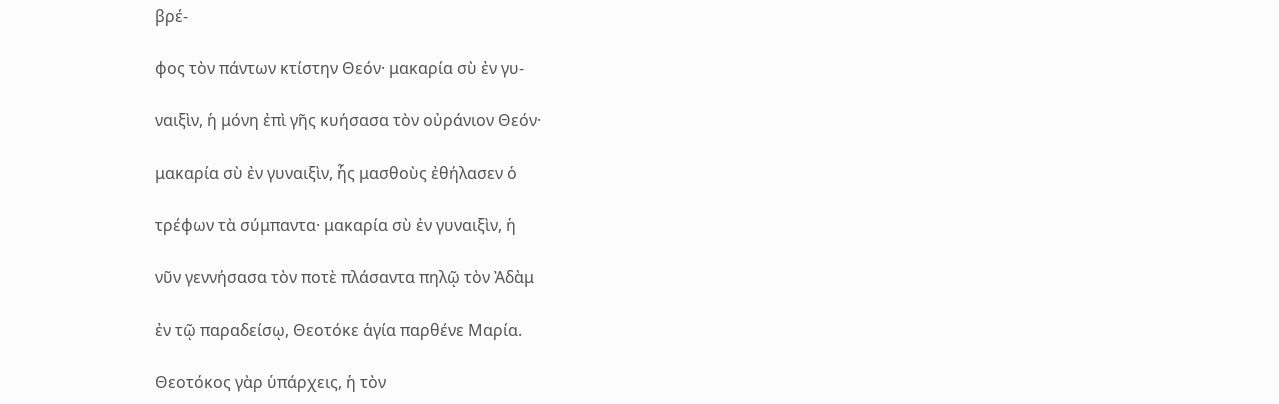βρέ-

φος τὸν πάντων κτίστην Θεόν· μακαρία σὺ ἐν γυ-

ναιξὶν, ἡ μόνη ἐπὶ γῆς κυήσασα τὸν οὐράνιον Θεόν·

μακαρία σὺ ἐν γυναιξὶν, ἧς μασθοὺς ἐθήλασεν ὁ

τρέφων τὰ σύμπαντα· μακαρία σὺ ἐν γυναιξὶν, ἡ

νῦν γεννήσασα τὸν ποτὲ πλάσαντα πηλῷ τὸν Ἀδὰμ

ἐν τῷ παραδείσῳ, Θεοτόκε ἁγία παρθένε Μαρία.

Θεοτόκος γὰρ ὑπάρχεις, ἡ τὸν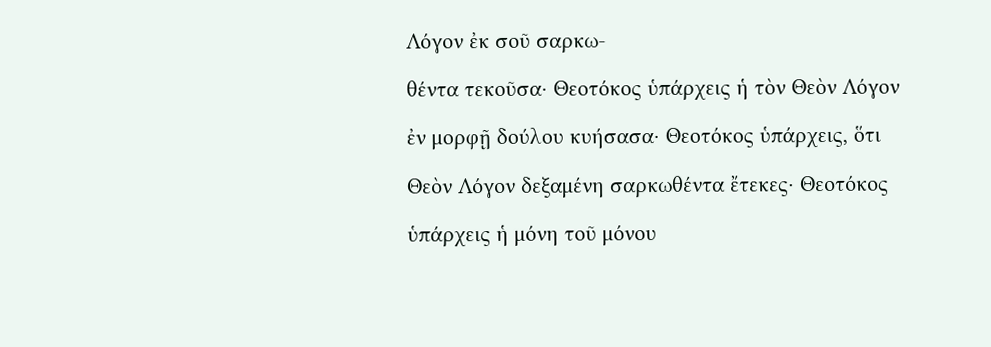Λόγον ἐκ σοῦ σαρκω-

θέντα τεκοῦσα· Θεοτόκος ὑπάρχεις ἡ τὸν Θεὸν Λόγον

ἐν μορφῇ δούλου κυήσασα· Θεοτόκος ὑπάρχεις, ὅτι

Θεὸν Λόγον δεξαμένη σαρκωθέντα ἔτεκες· Θεοτόκος

ὑπάρχεις ἡ μόνη τοῦ μόνου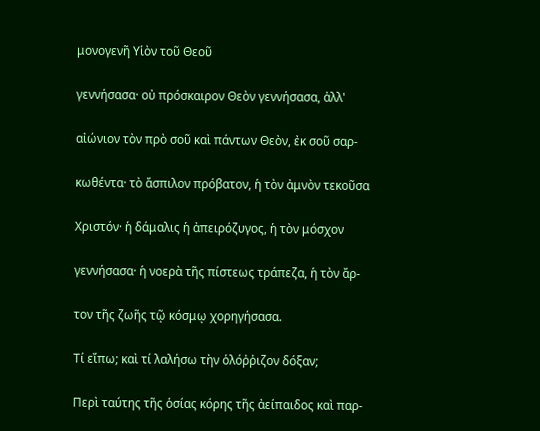μονογενῆ Υἱὸν τοῦ Θεοῦ

γεννήσασα· οὐ πρόσκαιρον Θεὸν γεννήσασα, ἀλλ'

αἰώνιον τὸν πρὸ σοῦ καὶ πάντων Θεὸν, ἐκ σοῦ σαρ-

κωθέντα· τὸ ἄσπιλον πρόβατον, ἡ τὸν ἀμνὸν τεκοῦσα

Χριστόν· ἡ δάμαλις ἡ ἀπειρόζυγος, ἡ τὸν μόσχον

γεννήσασα· ἡ νοερὰ τῆς πίστεως τράπεζα, ἡ τὸν ἄρ-

τον τῆς ζωῆς τῷ κόσμῳ χορηγήσασα.

Τί εἴπω; καὶ τί λαλήσω τὴν ὁλόῤῥιζον δόξαν;

Περὶ ταύτης τῆς ὁσίας κόρης τῆς ἀείπαιδος καὶ παρ-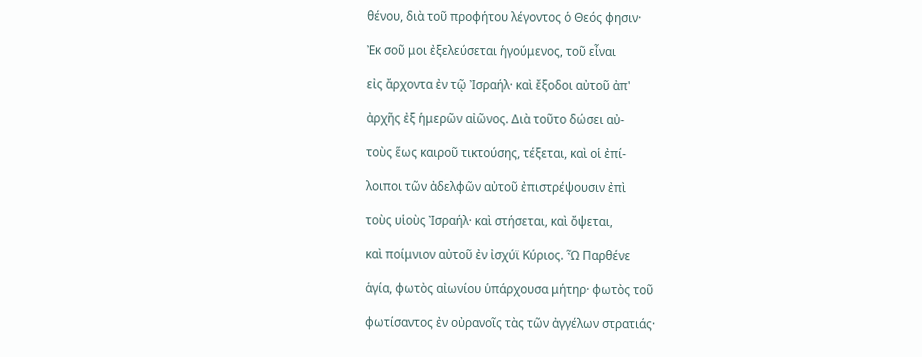θένου, διὰ τοῦ προφήτου λέγοντος ὁ Θεός φησιν·

Ἐκ σοῦ μοι ἐξελεύσεται ἡγούμενος, τοῦ εἶναι

εἰς ἄρχοντα ἐν τῷ Ἰσραήλ· καὶ ἔξοδοι αὐτοῦ ἀπ'

ἀρχῆς ἐξ ἡμερῶν αἰῶνος. Διὰ τοῦτο δώσει αὐ-

τοὺς ἕως καιροῦ τικτούσης, τέξεται, καὶ οἱ ἐπί-

λοιποι τῶν ἀδελφῶν αὐτοῦ ἐπιστρέψουσιν ἐπὶ

τοὺς υἱοὺς Ἰσραήλ· καὶ στήσεται, καὶ ὄψεται,

καὶ ποίμνιον αὐτοῦ ἐν ἰσχύϊ Κύριος. Ὦ Παρθένε

ἁγία, φωτὸς αἰωνίου ὑπάρχουσα μήτηρ· φωτὸς τοῦ

φωτίσαντος ἐν οὐρανοῖς τὰς τῶν ἀγγέλων στρατιάς·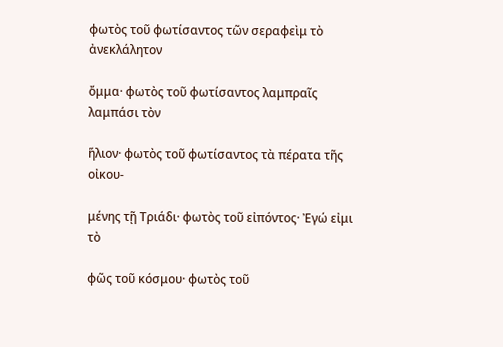φωτὸς τοῦ φωτίσαντος τῶν σεραφεὶμ τὸ ἀνεκλάλητον

ὄμμα· φωτὸς τοῦ φωτίσαντος λαμπραῖς λαμπάσι τὸν

ἥλιον· φωτὸς τοῦ φωτίσαντος τὰ πέρατα τῆς οἰκου-

μένης τῇ Τριάδι· φωτὸς τοῦ εἰπόντος· Ἐγώ εἰμι τὸ

φῶς τοῦ κόσμου· φωτὸς τοῦ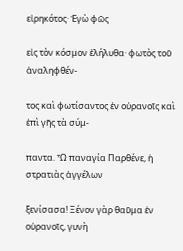εἰρηκότος· Ἐγὼ φῶς

εἰς τὸν κόσμον ἐλήλυθα· φωτὸς τοῦ ἀναληφθέν-

τος καὶ φωτίσαντος ἐν οὐρανοῖς καὶ ἐπὶ γῆς τὰ σύμ-

παντα. Ὦ παναγία Παρθένε, ἡ στρατιὰς ἀγγέλων

ξενίσασα! Ξένον γὰρ θαῦμα ἐν οὐρανοῖς, γυνὴ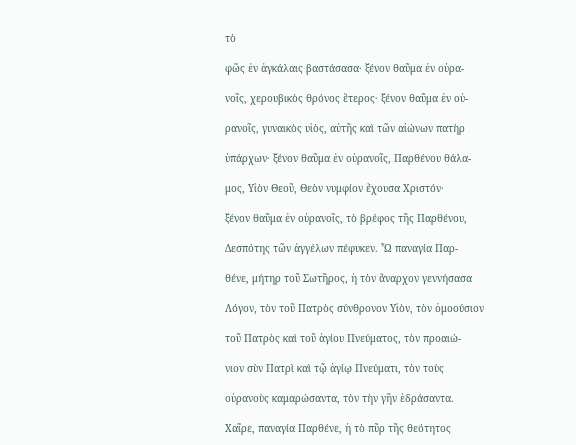τὸ

φῶς ἐν ἀγκάλαις βαστάσασα· ξένον θαῦμα ἐν οὐρα-

νοῖς, χερουβικὸς θρόνος ἕτερος· ξένον θαῦμα ἐν οὐ-

ρανοῖς, γυναικὸς υἱὸς, αὐτῆς καὶ τῶν αἰώνων πατὴρ

ὑπάρχων· ξένον θαῦμα ἐν οὐρανοῖς, Παρθένου θάλα-

μος, Υἱὸν Θεοῦ, Θεὸν νυμφίον ἔχουσα Χριστόν·

ξένον θαῦμα ἐν οὐρανοῖς, τὸ βρέφος τῆς Παρθένου,

Δεσπότης τῶν ἀγγέλων πέφυκεν. Ὦ παναγία Παρ-

θένε, μήτηρ τοῦ Σωτῆρος, ἡ τὸν ἄναρχον γεννήσασα

Λόγον, τὸν τοῦ Πατρὸς σύνθρονον Υἱὸν, τὸν ὁμοούσιον

τοῦ Πατρὸς καὶ τοῦ ἁγίου Πνεύματος, τὸν προαιώ-

νιον σὺν Πατρὶ καὶ τῷ ἁγίῳ Πνεύματι, τὸν τοὺς

οὐρανοὺς καμαρώσαντα, τὸν τὴν γῆν ἑδράσαντα.

Χαῖρε, παναγία Παρθένε, ἡ τὸ πῦρ τῆς θεότητος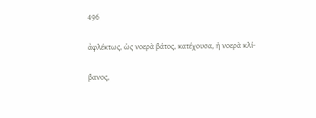496

ἀφλέκτως, ὡς νοερὰ βάτος, κατέχουσα, ἡ νοερὰ κλί-

βανος,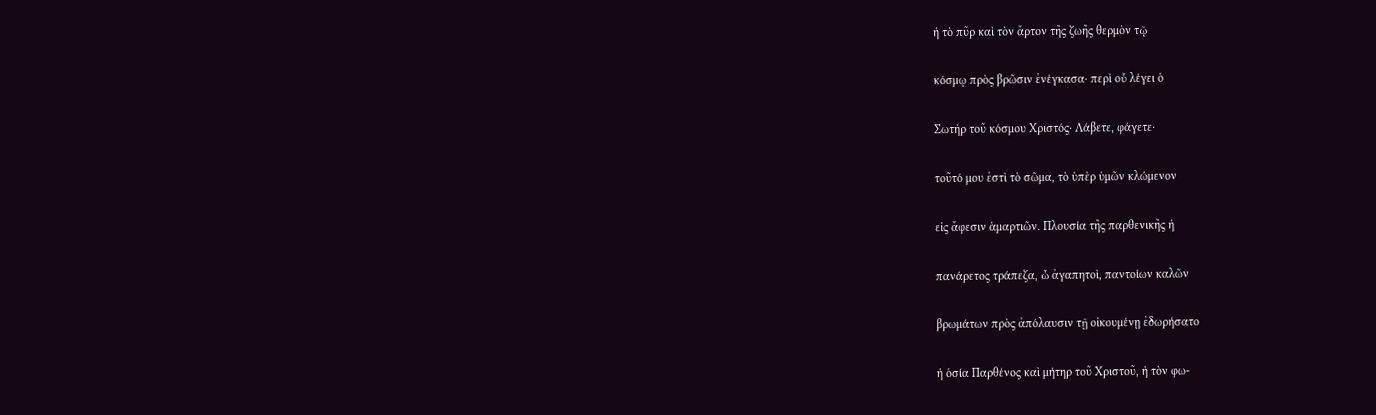ἡ τὸ πῦρ καὶ τὸν ἄρτον τῆς ζωῆς θερμὸν τῷ

κόσμῳ πρὸς βρῶσιν ἐνέγκασα· περὶ οὗ λέγει ὁ

Σωτὴρ τοῦ κόσμου Χριστός· Λάβετε, φάγετε·

τοῦτό μου ἐστὶ τὸ σῶμα, τὸ ὑπὲρ ὑμῶν κλώμενον

εἰς ἄφεσιν ἁμαρτιῶν. Πλουσία τῆς παρθενικῆς ἡ

πανάρετος τράπεζα, ὦ ἀγαπητοὶ, παντοίων καλῶν

βρωμάτων πρὸς ἀπόλαυσιν τῇ οἰκουμένῃ ἐδωρήσατο

ἡ ὁσία Παρθένος καὶ μήτηρ τοῦ Χριστοῦ, ἡ τὸν φω-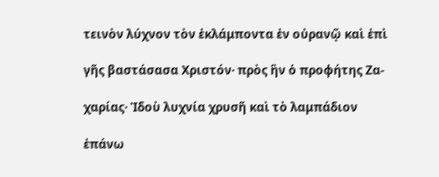τεινὸν λύχνον τὸν ἐκλάμποντα ἐν οὐρανῷ καὶ ἐπὶ

γῆς βαστάσασα Χριστόν· πρὸς ἣν ὁ προφήτης Ζα-

χαρίας· Ἰδοὺ λυχνία χρυσῆ καὶ τὸ λαμπάδιον

ἐπάνω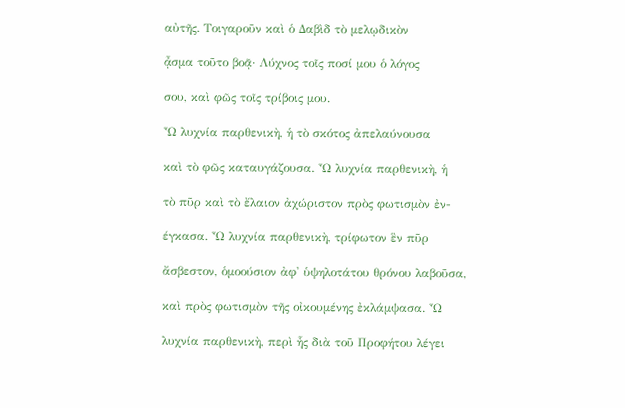αὐτῆς. Τοιγαροῦν καὶ ὁ Δαβὶδ τὸ μελῳδικὸν

ᾆσμα τοῦτο βοᾷ· Λύχνος τοῖς ποσί μου ὁ λόγος

σου, καὶ φῶς τοῖς τρίβοις μου.

Ὦ λυχνία παρθενικὴ, ἡ τὸ σκότος ἀπελαύνουσα

καὶ τὸ φῶς καταυγάζουσα. Ὦ λυχνία παρθενικὴ, ἡ

τὸ πῦρ καὶ τὸ ἔλαιον ἀχώριστον πρὸς φωτισμὸν ἐν-

έγκασα. Ὦ λυχνία παρθενικὴ, τρίφωτον ἓν πῦρ

ἄσβεστον, ὁμοούσιον ἀφ' ὑψηλοτάτου θρόνου λαβοῦσα,

καὶ πρὸς φωτισμὸν τῆς οἰκουμένης ἐκλάμψασα. Ὦ

λυχνία παρθενικὴ, περὶ ἧς διὰ τοῦ Προφήτου λέγει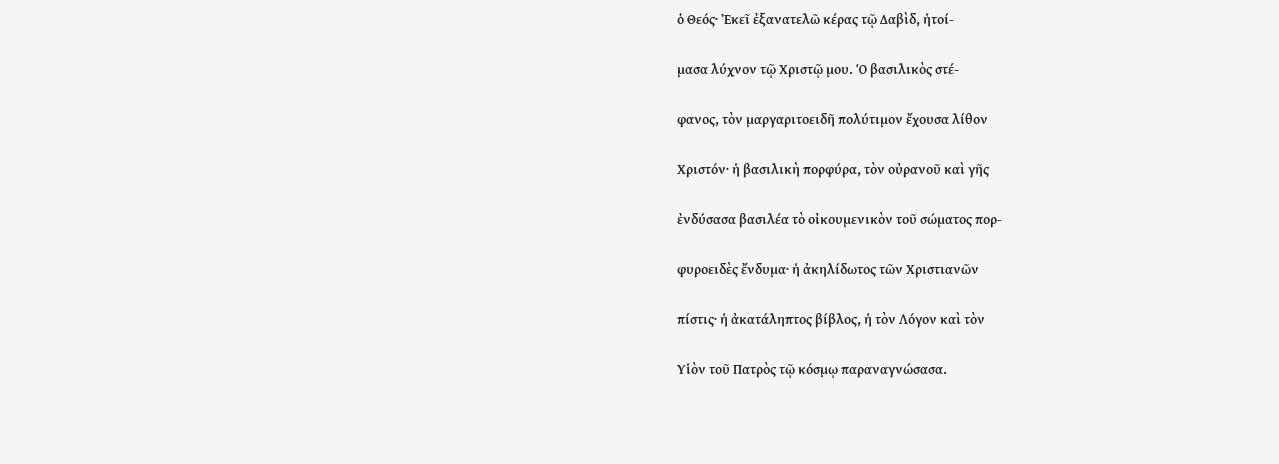ὁ Θεός· Ἐκεῖ ἐξανατελῶ κέρας τῷ Δαβὶδ, ἡτοί-

μασα λύχνον τῷ Χριστῷ μου. Ὁ βασιλικὸς στέ-

φανος, τὸν μαργαριτοειδῆ πολύτιμον ἔχουσα λίθον

Χριστόν· ἡ βασιλικὴ πορφύρα, τὸν οὐρανοῦ καὶ γῆς

ἐνδύσασα βασιλέα τὸ οἰκουμενικὸν τοῦ σώματος πορ-

φυροειδὲς ἔνδυμα· ἡ ἀκηλίδωτος τῶν Χριστιανῶν

πίστις· ἡ ἀκατάληπτος βίβλος, ἡ τὸν Λόγον καὶ τὸν

Υἱὸν τοῦ Πατρὸς τῷ κόσμῳ παραναγνώσασα.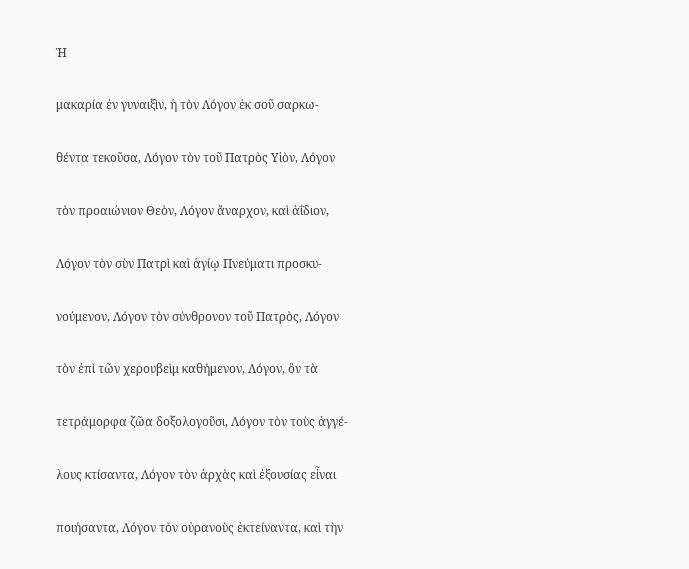Ἡ

μακαρία ἐν γυναιξὶν, ἡ τὸν Λόγον ἐκ σοῦ σαρκω-

θέντα τεκοῦσα, Λόγον τὸν τοῦ Πατρὸς Υἱὸν, Λόγον

τὸν προαιώνιον Θεὸν, Λόγον ἄναρχον, καὶ ἀΐδιον,

Λόγον τὸν σὺν Πατρὶ καὶ ἁγίῳ Πνεύματι προσκυ-

νούμενον, Λόγον τὸν σύνθρονον τοῦ Πατρὸς, Λόγον

τὸν ἐπὶ τῶν χερουβεὶμ καθήμενον, Λόγον, ὃν τὰ

τετράμορφα ζῶα δοξολογοῦσι, Λόγον τὸν τοὺς ἀγγέ-

λους κτίσαντα, Λόγον τὸν ἀρχὰς καὶ ἐξουσίας εἶναι

ποιήσαντα, Λόγον τὸν οὐρανοὺς ἐκτείναντα, καὶ τὴν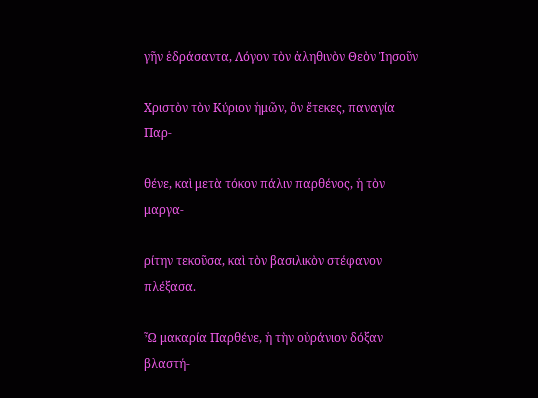γῆν ἑδράσαντα, Λόγον τὸν ἀληθινὸν Θεὸν Ἰησοῦν

Χριστὸν τὸν Κύριον ἡμῶν, ὃν ἔτεκες, παναγία Παρ-

θένε, καὶ μετὰ τόκον πάλιν παρθένος, ἡ τὸν μαργα-

ρίτην τεκοῦσα, καὶ τὸν βασιλικὸν στέφανον πλέξασα.

Ὦ μακαρία Παρθένε, ἡ τὴν οὐράνιον δόξαν βλαστή-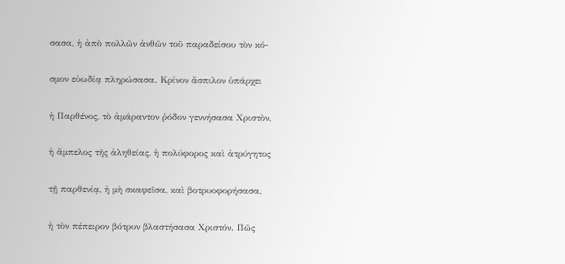σασα, ἡ ἀπὸ πολλῶν ἀνθῶν τοῦ παραδείσου τὸν κό-

σμον εὐωδίᾳ πληρώσασα. Κρίνον ἄσπιλον ὑπάρχει

ἡ Παρθένος, τὸ ἀμάραντον ῥόδον γεννήσασα Χριστὸν,

ἡ ἄμπελος τῆς ἀληθείας, ἡ πολύφορος καὶ ἀτρύγητος

τῇ παρθενίᾳ, ἡ μὴ σκαφεῖσα, καὶ βοτρυοφορήσασα,

ἡ τὸν πέπειρον βότρυν βλαστήσασα Χριστόν. Πῶς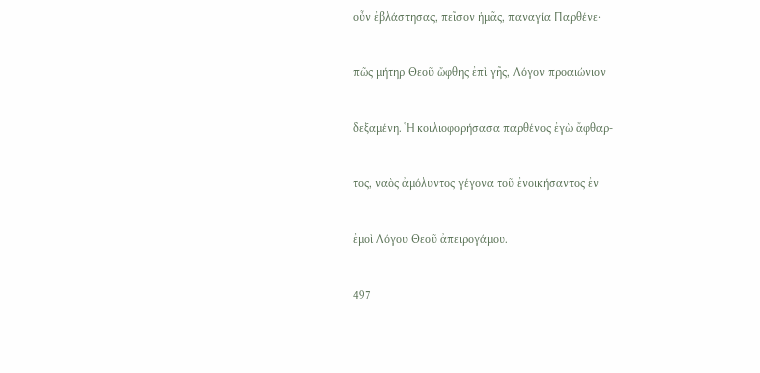οὖν ἐβλάστησας, πεῖσον ἡμᾶς, παναγία Παρθένε·

πῶς μήτηρ Θεοῦ ὤφθης ἐπὶ γῆς, Λόγον προαιώνιον

δεξαμένη. Ἡ κοιλιοφορήσασα παρθένος ἐγὼ ἄφθαρ-

τος, ναὸς ἀμόλυντος γέγονα τοῦ ἐνοικήσαντος ἐν

ἐμοὶ Λόγου Θεοῦ ἀπειρογάμου.

497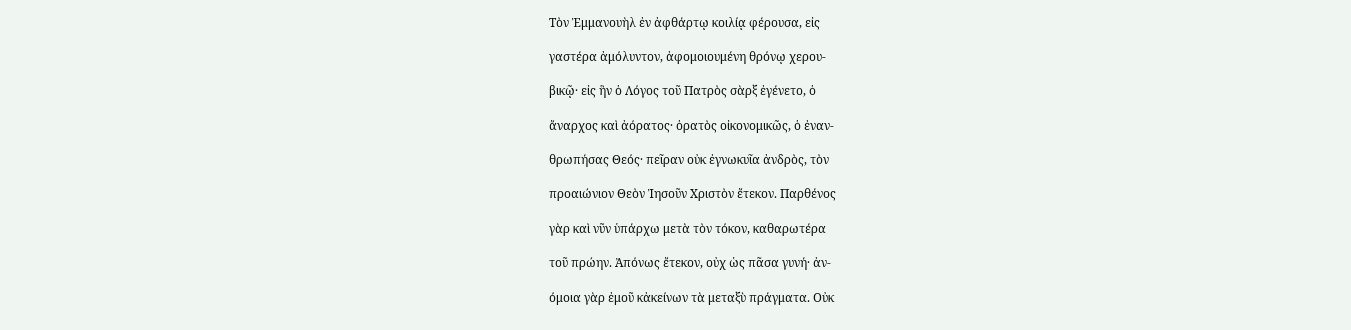Τὸν Ἐμμανουὴλ ἐν ἀφθάρτῳ κοιλίᾳ φέρουσα, εἰς

γαστέρα ἀμόλυντον, ἀφομοιουμένη θρόνῳ χερου-

βικῷ· εἰς ἣν ὁ Λόγος τοῦ Πατρὸς σὰρξ ἐγένετο, ὁ

ἄναρχος καὶ ἀόρατος· ὁρατὸς οἰκονομικῶς, ὁ ἐναν-

θρωπήσας Θεός· πεῖραν οὐκ ἐγνωκυῖα ἀνδρὸς, τὸν

προαιώνιον Θεὸν Ἰησοῦν Χριστὸν ἔτεκον. Παρθένος

γὰρ καὶ νῦν ὑπάρχω μετὰ τὸν τόκον, καθαρωτέρα

τοῦ πρώην. Ἀπόνως ἔτεκον, οὐχ ὡς πᾶσα γυνή· ἀν-

όμοια γὰρ ἐμοῦ κἀκείνων τὰ μεταξὺ πράγματα. Οὐκ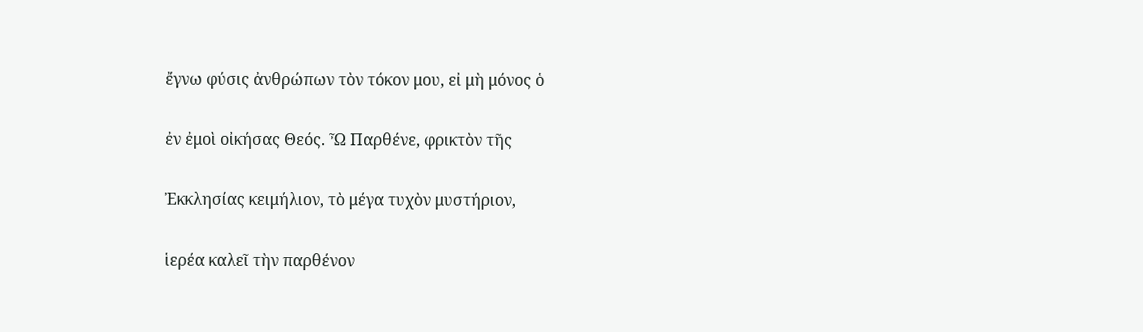ἔγνω φύσις ἀνθρώπων τὸν τόκον μου, εἰ μὴ μόνος ὁ

ἐν ἐμοὶ οἰκήσας Θεός. Ὦ Παρθένε, φρικτὸν τῆς

Ἐκκλησίας κειμήλιον, τὸ μέγα τυχὸν μυστήριον,

ἱερέα καλεῖ τὴν παρθένον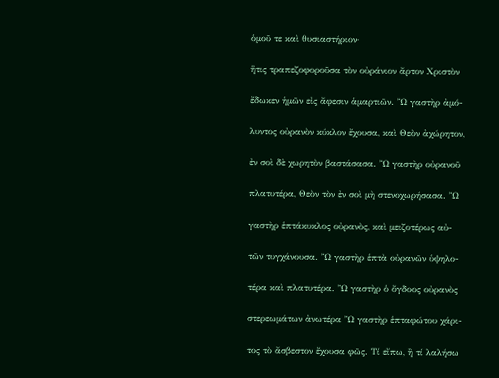ὁμοῦ τε καὶ θυσιαστήριον·

ἥτις τραπεζοφοροῦσα τὸν οὐράνιον ἄρτον Χριστὸν

ἔδωκεν ἡμῶν εἰς ἄφεσιν ἁμαρτιῶν. Ὢ γαστὴρ ἀμό-

λυντος οὐρανὸν κύκλον ἔχουσα, καὶ Θεὸν ἀχώρητον,

ἐν σοὶ δὲ χωρητὸν βαστάσασα. Ὢ γαστὴρ οὐρανοῦ

πλατυτέρα, Θεὸν τὸν ἐν σοὶ μὴ στενοχωρήσασα. Ὢ

γαστὴρ ἑπτάκυκλος οὐρανὸς, καὶ μειζοτέρως αὐ-

τῶν τυγχάνουσα. Ὢ γαστὴρ ἑπτὰ οὐρανῶν ὑψηλο-

τέρα καὶ πλατυτέρα. Ὢ γαστὴρ ὁ ὄγδοος οὐρανὸς

στερεωμάτων ἀνωτέρα Ὢ γαστὴρ ἑπταφώτου χάρι-

τος τὸ ἄσβεστον ἔχουσα φῶς. Τί εἴπω, ἢ τί λαλήσω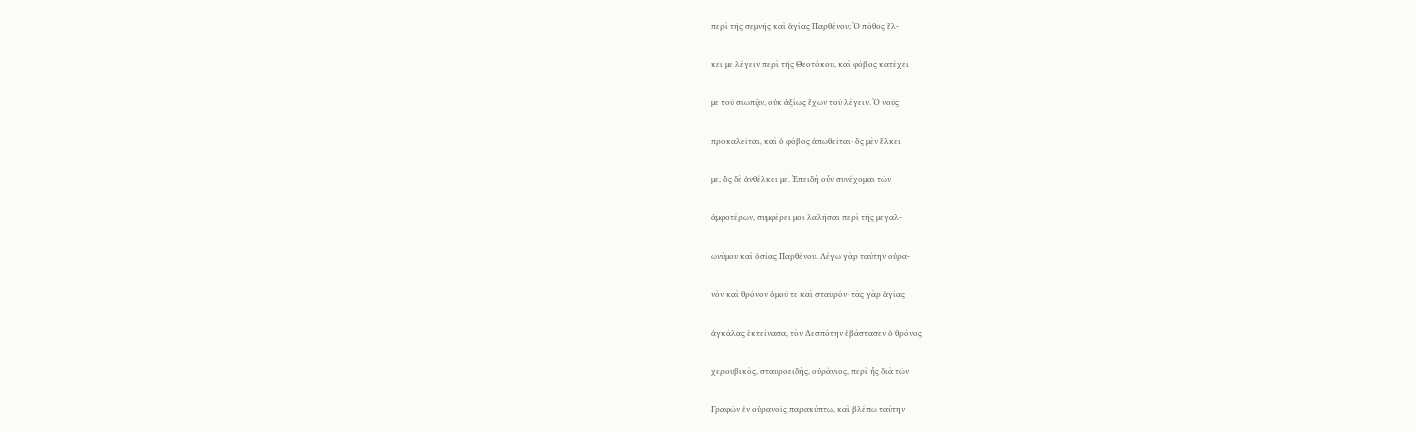περὶ τῆς σεμνῆς καὶ ἁγίας Παρθένου; Ὁ πόθος ἕλ-

κει με λέγειν περὶ τῆς Θεοτόκου, καὶ φόβος κατέχει

με τοῦ σιωπᾷν, οὐκ ἀξίως ἔχων τοῦ λέγειν. Ὁ νοῦς

προκαλεῖται, καὶ ὁ φόβος ἀπωθεῖται· ὃς μὲν ἕλκει

με, ὃς δὲ ἀνθέλκει με. Ἐπειδὴ οὖν συνέχομαι τῶν

ἀμφοτέρων, συμφέρει μοι λαλῆσαι περὶ τῆς μεγαλ-

ωνύμου καὶ ὁσίας Παρθένου. Λέγω γὰρ ταύτην οὐρα-

νὸν καὶ θρόνον ὁμοῦ τε καὶ σταυρόν· τὰς γὰρ ἁγίας

ἀγκάλας ἐκτείνασα, τὸν Δεσπότην ἐβάστασεν ὁ θρόνος

χερουβικὸς, σταυροειδὴς, οὐράνιος, περὶ ἧς διὰ τῶν

Γραφῶν ἐν οὐρανοῖς παρακύπτω, καὶ βλέπω ταύτην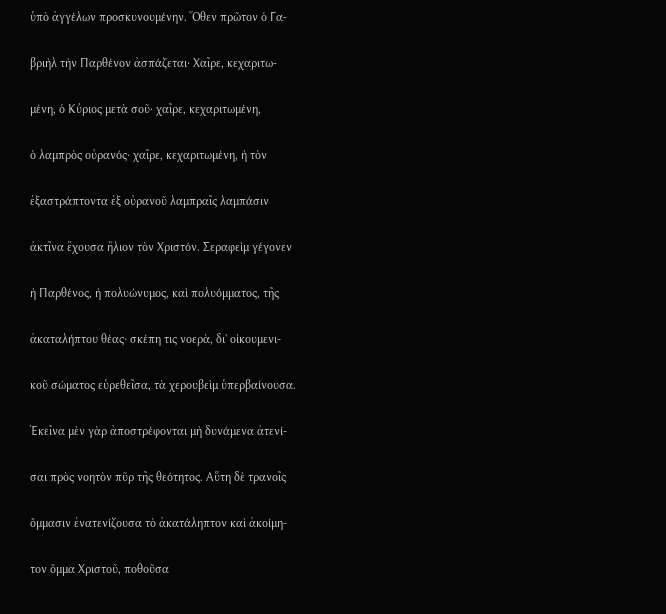ὑπὸ ἀγγέλων προσκυνουμένην. Ὅθεν πρῶτον ὁ Γα-

βριὴλ τὴν Παρθένον ἀσπάζεται· Χαῖρε, κεχαριτω-

μένη, ὁ Κύριος μετὰ σοῦ· χαῖρε, κεχαριτωμένη,

ὁ λαμπρὸς οὐρανός· χαῖρε, κεχαριτωμένη, ἡ τὸν

ἐξαστράπτοντα ἐξ οὐρανοῦ λαμπραῖς λαμπάσιν

ἀκτῖνα ἔχουσα ἥλιον τὸν Χριστόν. Σεραφεὶμ γέγονεν

ἡ Παρθένος, ἡ πολυώνυμος, καὶ πολυόμματος, τῆς

ἀκαταλήπτου θέας· σκέπη τις νοερὰ, δι' οἰκουμενι-

κοῦ σώματος εὑρεθεῖσα, τὰ χερουβεὶμ ὑπερβαίνουσα.

Ἐκεῖνα μὲν γὰρ ἀποστρέφονται μὴ δυνάμενα ἀτενί-

σαι πρὸς νοητὸν πῦρ τῆς θεότητος. Αὕτη δὲ τρανοῖς

ὄμμασιν ἐνατενίζουσα τὸ ἀκατάληπτον καὶ ἀκοίμη-

τον ὄμμα Χριστοῦ, ποθοῦσα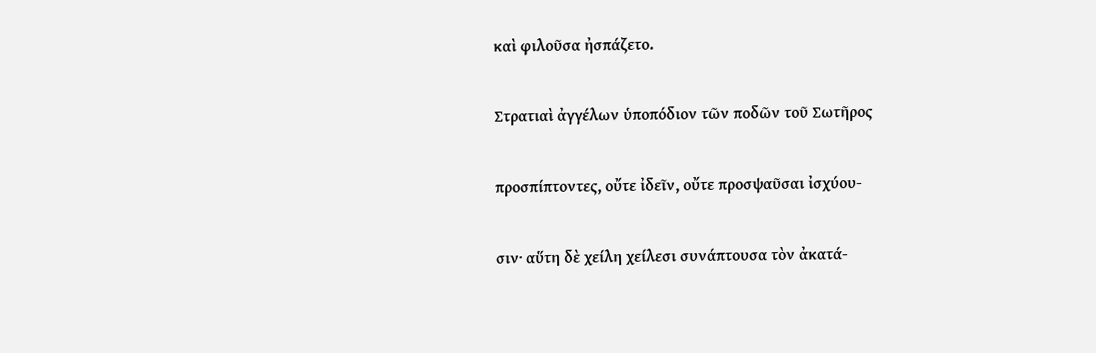καὶ φιλοῦσα ἠσπάζετο.

Στρατιαὶ ἀγγέλων ὑποπόδιον τῶν ποδῶν τοῦ Σωτῆρος

προσπίπτοντες, οὔτε ἰδεῖν, οὔτε προσψαῦσαι ἰσχύου-

σιν· αὕτη δὲ χείλη χείλεσι συνάπτουσα τὸν ἀκατά-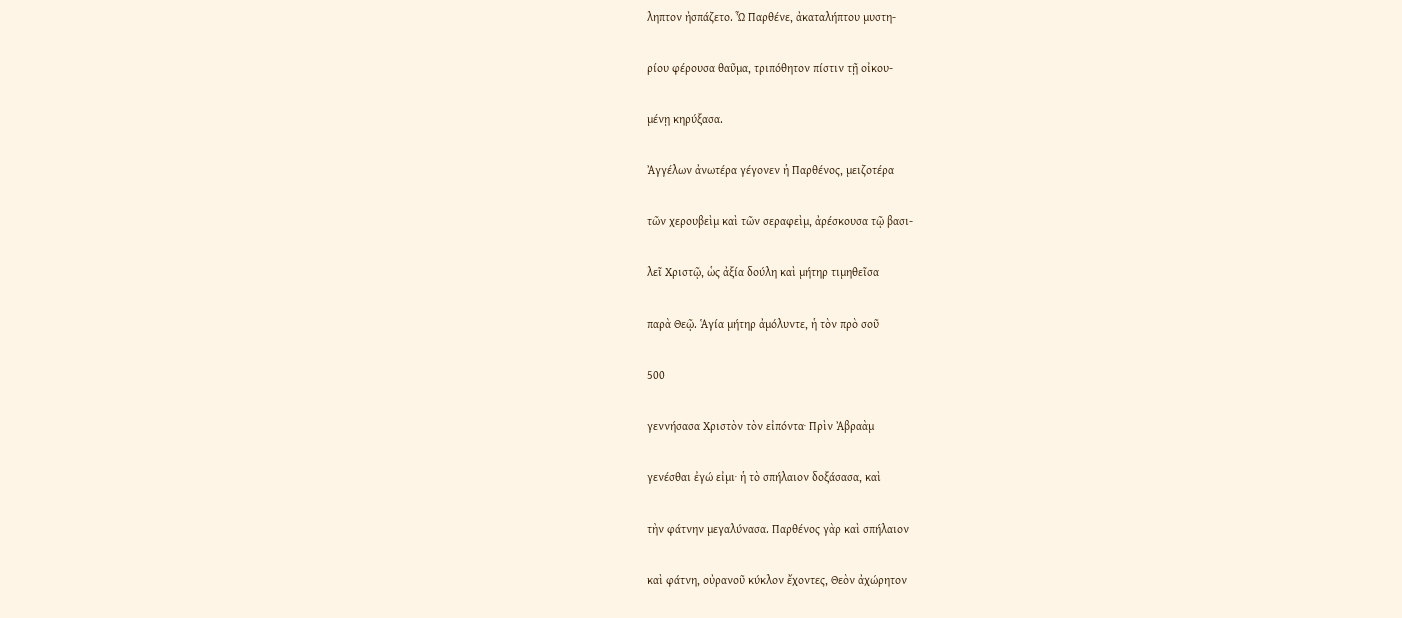ληπτον ἠσπάζετο. Ὦ Παρθένε, ἀκαταλήπτου μυστη-

ρίου φέρουσα θαῦμα, τριπόθητον πίστιν τῇ οἰκου-

μένῃ κηρύξασα.

Ἀγγέλων ἀνωτέρα γέγονεν ἡ Παρθένος, μειζοτέρα

τῶν χερουβεὶμ καὶ τῶν σεραφεὶμ, ἀρέσκουσα τῷ βασι-

λεῖ Χριστῷ, ὡς ἀξία δούλη καὶ μήτηρ τιμηθεῖσα

παρὰ Θεῷ. Ἁγία μήτηρ ἀμόλυντε, ἡ τὸν πρὸ σοῦ

500

γεννήσασα Χριστὸν τὸν εἰπόντα· Πρὶν Ἀβραὰμ

γενέσθαι ἐγώ εἰμι· ἡ τὸ σπήλαιον δοξάσασα, καὶ

τὴν φάτνην μεγαλύνασα. Παρθένος γὰρ καὶ σπήλαιον

καὶ φάτνη, οὐρανοῦ κύκλον ἔχοντες, Θεὸν ἀχώρητον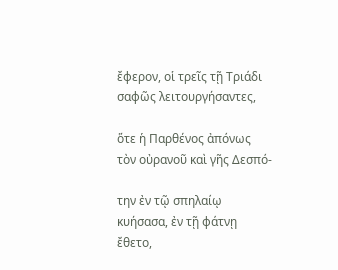ἔφερον, οἱ τρεῖς τῇ Τριάδι σαφῶς λειτουργήσαντες,

ὅτε ἡ Παρθένος ἀπόνως τὸν οὐρανοῦ καὶ γῆς Δεσπό-

την ἐν τῷ σπηλαίῳ κυήσασα, ἐν τῇ φάτνῃ ἔθετο,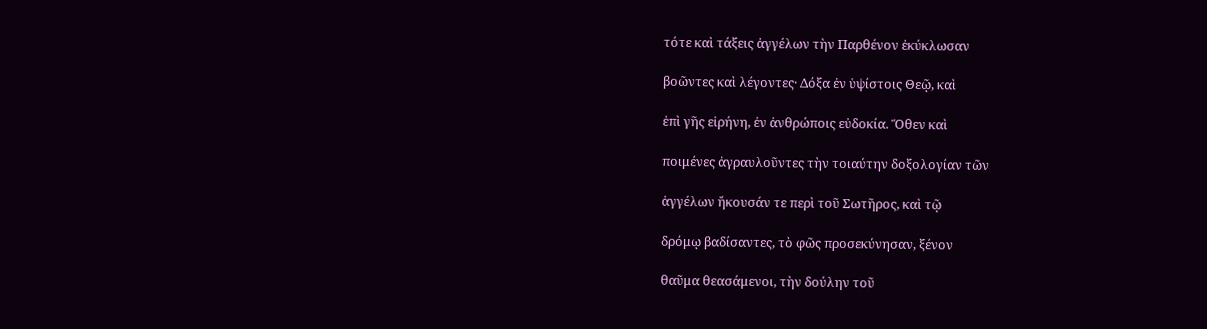τότε καὶ τάξεις ἀγγέλων τὴν Παρθένον ἐκύκλωσαν

βοῶντες καὶ λέγοντες· Δόξα ἐν ὑψίστοις Θεῷ, καὶ

ἐπὶ γῆς εἰρήνη, ἐν ἀνθρώποις εὐδοκία. Ὅθεν καὶ

ποιμένες ἀγραυλοῦντες τὴν τοιαύτην δοξολογίαν τῶν

ἀγγέλων ἤκουσάν τε περὶ τοῦ Σωτῆρος, καὶ τῷ

δρόμῳ βαδίσαντες, τὸ φῶς προσεκύνησαν, ξένον

θαῦμα θεασάμενοι, τὴν δούλην τοῦ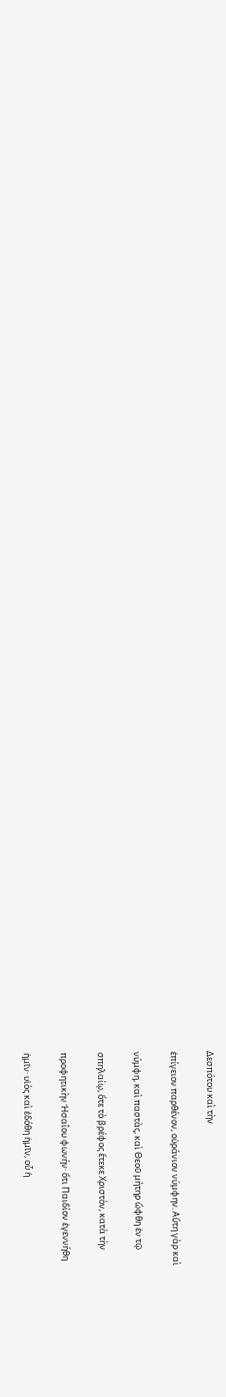Δεσπότου καὶ τὴν

ἐπίγειον παρθένον, οὐράνιον νύμφην. Αὕτη γὰρ καὶ

νύμφη, καὶ παστὰς, καὶ Θεοῦ μήτηρ ὤφθη ἐν τῷ

σπηλαίῳ, ὅτε τὸ βρέφος ἔτεκε Χριστὸν, κατὰ τὴν

προφητικὴν Ἡσαΐου φωνήν· ὅτι Παιδίον ἐγεννήθη

ἡμῖν· υἱὸς καὶ ἐδόθη ἡμῖν, οὗ ἡ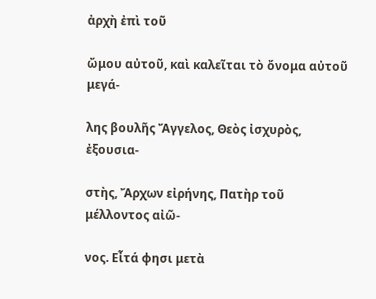ἀρχὴ ἐπὶ τοῦ

ὤμου αὐτοῦ, καὶ καλεῖται τὸ ὄνομα αὐτοῦ μεγά-

λης βουλῆς Ἄγγελος, Θεὸς ἰσχυρὸς, ἐξουσια-

στὴς, Ἄρχων εἰρήνης, Πατὴρ τοῦ μέλλοντος αἰῶ-

νος. Εἶτά φησι μετὰ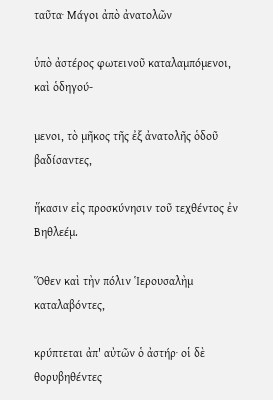ταῦτα· Μάγοι ἀπὸ ἀνατολῶν

ὑπὸ ἀστέρος φωτεινοῦ καταλαμπόμενοι, καὶ ὁδηγού-

μενοι, τὸ μῆκος τῆς ἐξ ἀνατολῆς ὁδοῦ βαδίσαντες,

ἥκασιν εἰς προσκύνησιν τοῦ τεχθέντος ἐν Βηθλεέμ.

Ὅθεν καὶ τὴν πόλιν Ἱερουσαλὴμ καταλαβόντες,

κρύπτεται ἀπ' αὐτῶν ὁ ἀστήρ· οἱ δὲ θορυβηθέντες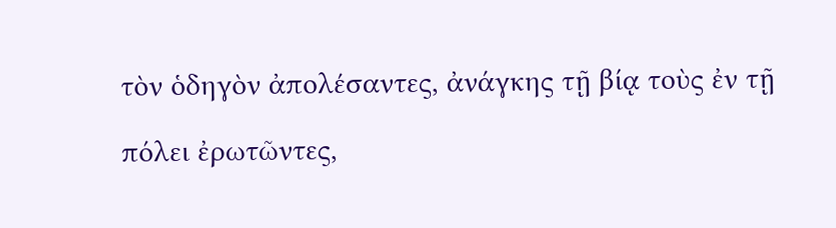τὸν ὁδηγὸν ἀπολέσαντες, ἀνάγκης τῇ βίᾳ τοὺς ἐν τῇ

πόλει ἐρωτῶντες,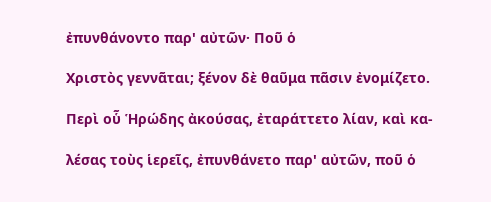ἐπυνθάνοντο παρ' αὐτῶν· Ποῦ ὁ

Χριστὸς γεννᾶται; ξένον δὲ θαῦμα πᾶσιν ἐνομίζετο.

Περὶ οὗ Ἡρώδης ἀκούσας, ἐταράττετο λίαν, καὶ κα-

λέσας τοὺς ἱερεῖς, ἐπυνθάνετο παρ' αὐτῶν, ποῦ ὁ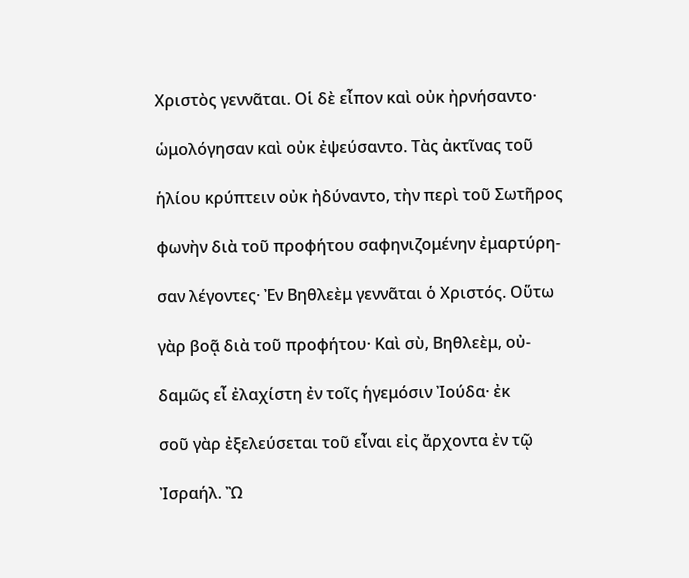Χριστὸς γεννᾶται. Οἱ δὲ εἶπον καὶ οὐκ ἠρνήσαντο·

ὡμολόγησαν καὶ οὐκ ἐψεύσαντο. Τὰς ἀκτῖνας τοῦ

ἡλίου κρύπτειν οὐκ ἠδύναντο, τὴν περὶ τοῦ Σωτῆρος

φωνὴν διὰ τοῦ προφήτου σαφηνιζομένην ἐμαρτύρη-

σαν λέγοντες· Ἐν Βηθλεὲμ γεννᾶται ὁ Χριστός. Οὕτω

γὰρ βοᾷ διὰ τοῦ προφήτου· Καὶ σὺ, Βηθλεὲμ, οὐ-

δαμῶς εἶ ἐλαχίστη ἐν τοῖς ἡγεμόσιν Ἰούδα· ἐκ

σοῦ γὰρ ἐξελεύσεται τοῦ εἶναι εἰς ἄρχοντα ἐν τῷ

Ἰσραήλ. Ὢ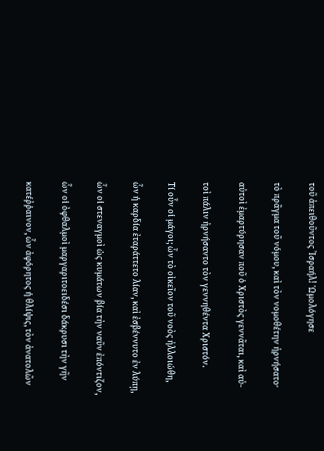τοῦ ἀπειθοῦντος Ἰσραήλ! Ὡμολόγησε

τὸ πρᾶγμα τοῦ νόμου, καὶ τὸν νομοθέτην ἠρνήσατο·

αὐτοὶ ἐμαρτύρησαν ποῦ ὁ Χριστὸς γεννᾶται, καὶ αὐ-

τοὶ πάλιν ἠρνήσαντο τὸν γεννηθέντα Χριστόν.

Τί οὖν οἱ μάγοι; ὧν τὸ οἰκεῖον τοῦ νοὸς ἠλλοιώθη,

ὧν ἡ καρδία ἐταράττετο λίαν, καὶ ἐσβέννυτο ἐν λύπῃ,

ὧν οἱ στεναγμοὶ ὡς κυμάτων βία τὴν ναῦν ἐπόντιζον,

ὧν οἱ ὀφθαλμοὶ μαργαριτοειδέσι δάκρυσι τὴν γῆν

κατέῤῥαινον, ὧν ἀφόρητος ἡ θλίψις, τὸν ἀνατολῶν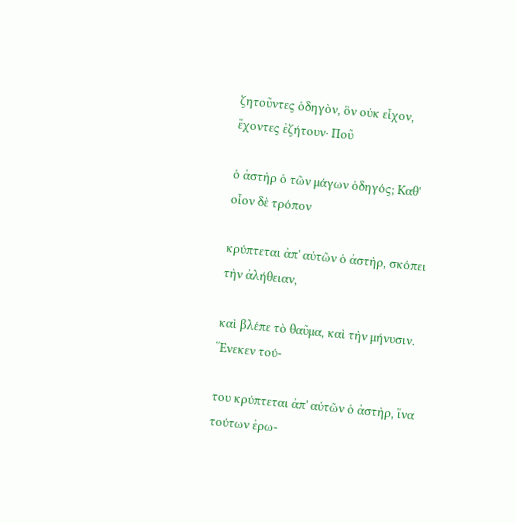ζητοῦντες ὁδηγὸν, ὃν οὐκ εἶχον, ἔχοντες ἐζήτουν· Ποῦ

ὁ ἀστὴρ ὁ τῶν μάγων ὁδηγός; Καθ' οἷον δὲ τρόπον

κρύπτεται ἀπ' αὐτῶν ὁ ἀστὴρ, σκόπει τὴν ἀλήθειαν,

καὶ βλέπε τὸ θαῦμα, καὶ τὴν μήνυσιν. Ἕνεκεν τού-

του κρύπτεται ἀπ' αὐτῶν ὁ ἀστὴρ, ἵνα τούτων ἐρω-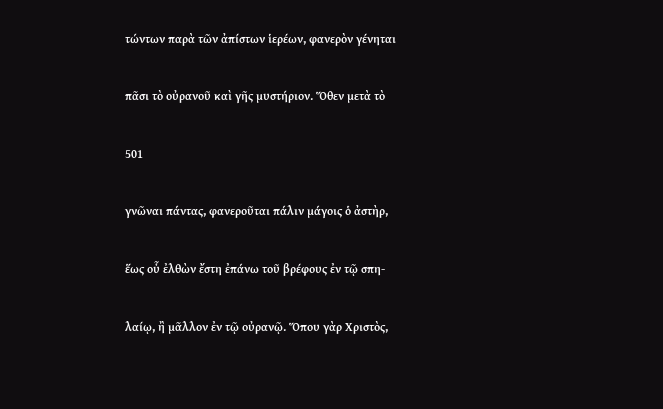τώντων παρὰ τῶν ἀπίστων ἱερέων, φανερὸν γένηται

πᾶσι τὸ οὐρανοῦ καὶ γῆς μυστήριον. Ὅθεν μετὰ τὸ

501

γνῶναι πάντας, φανεροῦται πάλιν μάγοις ὁ ἀστὴρ,

ἕως οὗ ἐλθὼν ἔστη ἐπάνω τοῦ βρέφους ἐν τῷ σπη-

λαίῳ, ἢ μᾶλλον ἐν τῷ οὐρανῷ. Ὅπου γὰρ Χριστὸς,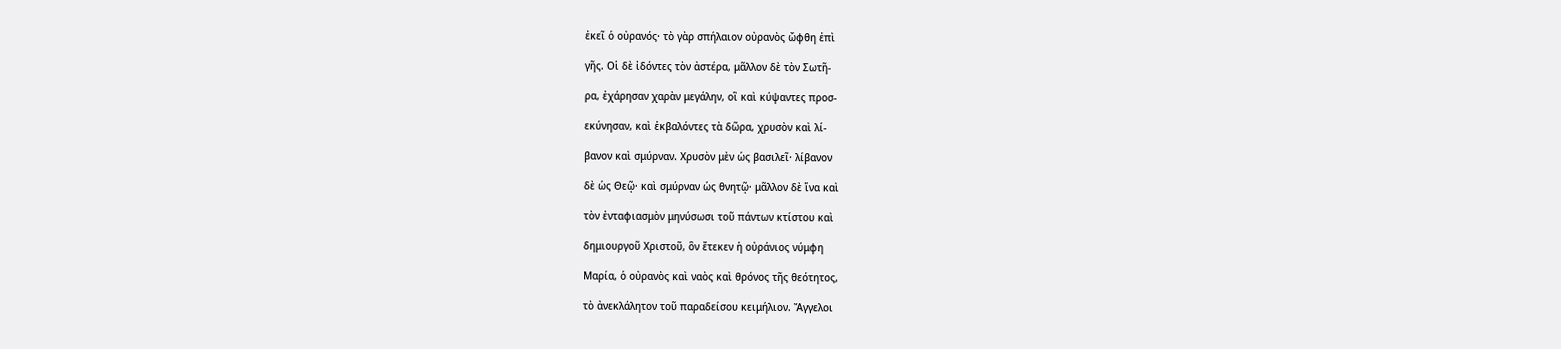ἐκεῖ ὁ οὐρανός· τὸ γὰρ σπήλαιον οὐρανὸς ὤφθη ἐπὶ

γῆς. Οἱ δὲ ἰδόντες τὸν ἀστέρα, μᾶλλον δὲ τὸν Σωτῆ-

ρα, ἐχάρησαν χαρὰν μεγάλην, οἳ καὶ κύψαντες προσ-

εκύνησαν, καὶ ἐκβαλόντες τὰ δῶρα, χρυσὸν καὶ λί-

βανον καὶ σμύρναν. Χρυσὸν μὲν ὡς βασιλεῖ· λίβανον

δὲ ὡς Θεῷ· καὶ σμύρναν ὡς θνητῷ· μᾶλλον δὲ ἵνα καὶ

τὸν ἐνταφιασμὸν μηνύσωσι τοῦ πάντων κτίστου καὶ

δημιουργοῦ Χριστοῦ, ὃν ἔτεκεν ἡ οὐράνιος νύμφη

Μαρία, ὁ οὐρανὸς καὶ ναὸς καὶ θρόνος τῆς θεότητος,

τὸ ἀνεκλάλητον τοῦ παραδείσου κειμήλιον. Ἄγγελοι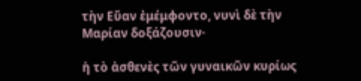τὴν Εὔαν ἐμέμφοντο, νυνὶ δὲ τὴν Μαρίαν δοξάζουσιν·

ἡ τὸ ἀσθενὲς τῶν γυναικῶν κυρίως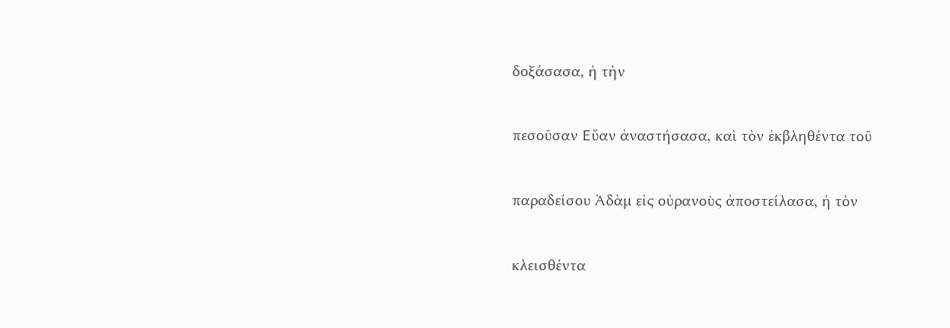δοξάσασα, ἡ τὴν

πεσοῦσαν Εὔαν ἀναστήσασα, καὶ τὸν ἐκβληθέντα τοῦ

παραδείσου Ἀδὰμ εἰς οὐρανοὺς ἀποστείλασα, ἡ τὸν

κλεισθέντα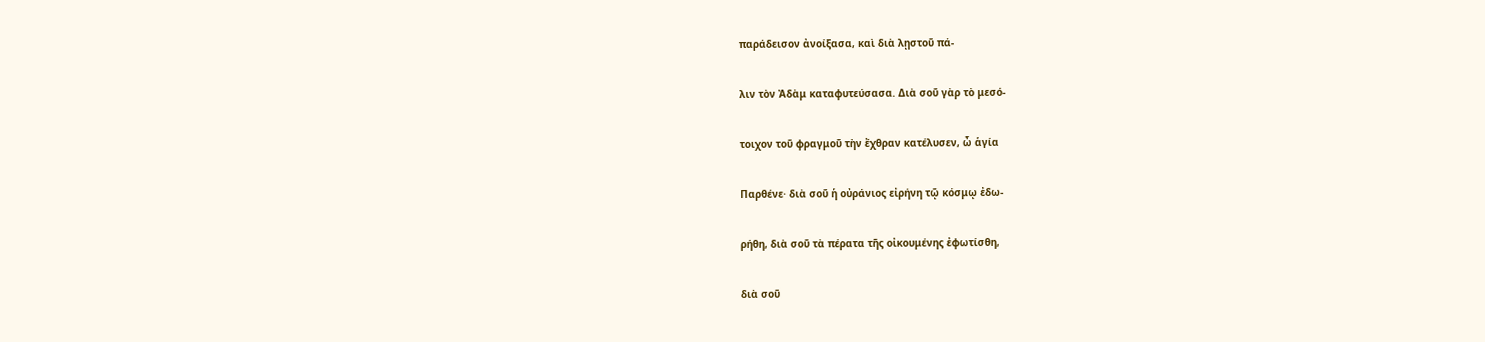παράδεισον ἀνοίξασα, καὶ διὰ λῃστοῦ πά-

λιν τὸν Ἀδὰμ καταφυτεύσασα. Διὰ σοῦ γὰρ τὸ μεσό-

τοιχον τοῦ φραγμοῦ τὴν ἔχθραν κατέλυσεν, ὦ ἁγία

Παρθένε· διὰ σοῦ ἡ οὐράνιος εἰρήνη τῷ κόσμῳ ἐδω-

ρήθη, διὰ σοῦ τὰ πέρατα τῆς οἰκουμένης ἐφωτίσθη,

διὰ σοῦ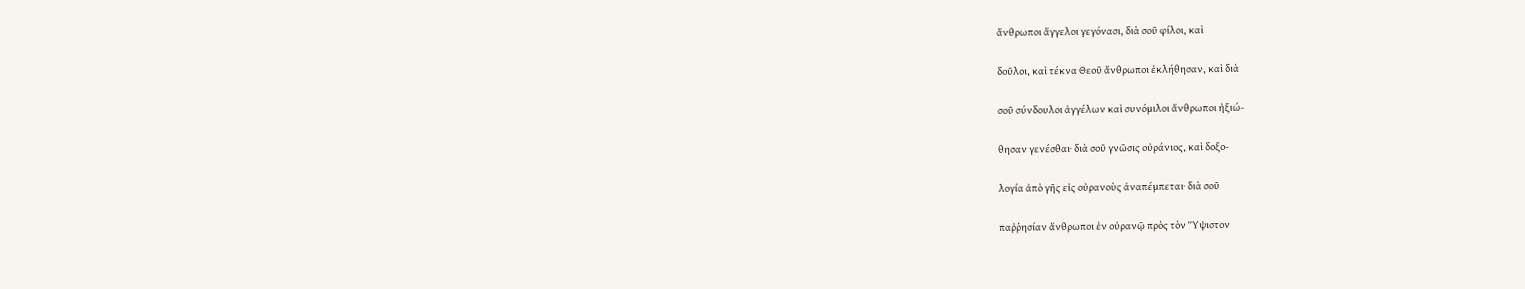ἄνθρωποι ἄγγελοι γεγόνασι, διὰ σοῦ φίλοι, καὶ

δοῦλοι, καὶ τέκνα Θεοῦ ἄνθρωποι ἐκλήθησαν, καὶ διὰ

σοῦ σύνδουλοι ἀγγέλων καὶ συνόμιλοι ἄνθρωποι ἠξιώ-

θησαν γενέσθαι· διὰ σοῦ γνῶσις οὐράνιος, καὶ δοξο-

λογία ἀπὸ γῆς εἰς οὐρανοὺς ἀναπέμπεται· διὰ σοῦ

παῤῥησίαν ἄνθρωποι ἐν οὐρανῷ πρὸς τὸν Ὕψιστον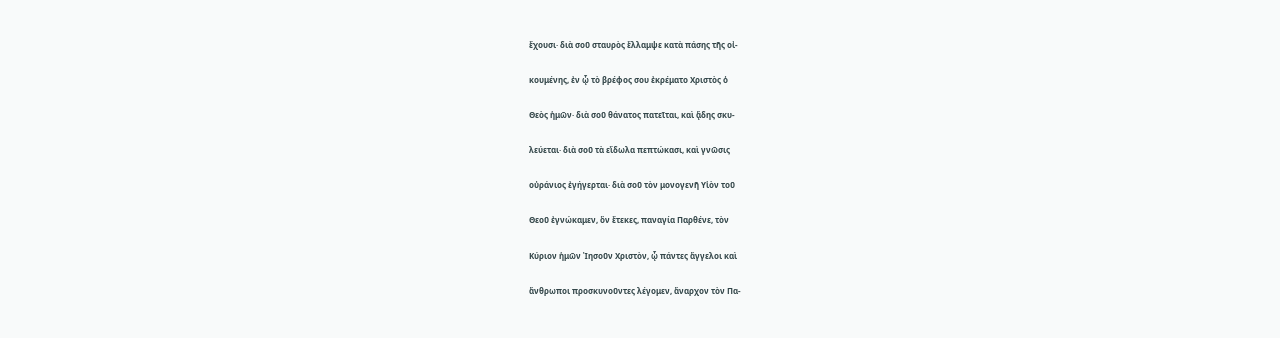ἔχουσι· διὰ σοῦ σταυρὸς ἔλλαμψε κατὰ πάσης τῆς οἰ-

κουμένης, ἐν ᾧ τὸ βρέφος σου ἐκρέματο Χριστὸς ὁ

Θεὸς ἡμῶν· διὰ σοῦ θάνατος πατεῖται, καὶ ᾅδης σκυ-

λεύεται· διὰ σοῦ τὰ εἴδωλα πεπτώκασι, καὶ γνῶσις

οὐράνιος ἐγήγερται· διὰ σοῦ τὸν μονογενῆ Υἱὸν τοῦ

Θεοῦ ἐγνώκαμεν, ὃν ἔτεκες, παναγία Παρθένε, τὸν

Κύριον ἡμῶν Ἰησοῦν Χριστὸν, ᾧ πάντες ἄγγελοι καὶ

ἄνθρωποι προσκυνοῦντες λέγομεν, ἄναρχον τὸν Πα-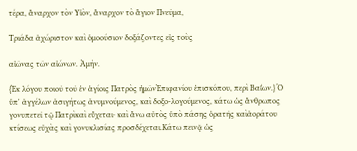τέρα, ἄναρχον τὸν Υἱὸν, ἄναρχον τὸ ἅγιον Πνεῦμα,

Τριάδα ἀχώριστον καὶ ὁμοούσιον δοξάζοντες εἰς τοὺς

αἰῶνας τῶν αἰώνων. Ἀμήν.

{Ἐκ λόγου ποιοῦ τοῦ ἐν ἁγίοις Πατρὸς ἡμῶνἘπιφανίου ἐπισκόπου, περὶ Βαΐων.} Ὁ ὑπ' ἀγγέλων ἀσιγήτως ἀνυμνούμενος, καὶ δοξο-λογούμενος, κάτω ὡς ἄνθρωπος γονυπετεῖ τῷ Πατρὶκαὶ εὔχεται· καὶ ἄνω αὐτὸς ὑπὸ πάσης ὁρατῆς καὶἀοράτου κτίσεως εὐχὰς καὶ γονυκλισίας προσδέχεται.Κάτω πεινᾷ ὡς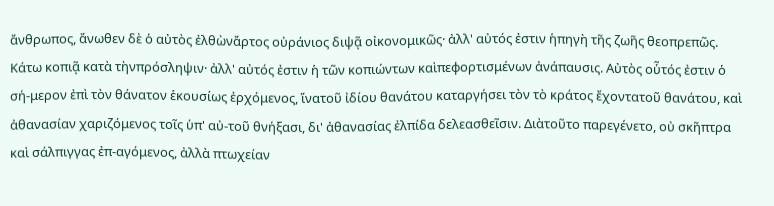ἄνθρωπος, ἄνωθεν δὲ ὁ αὐτὸς ἐλθὼνἄρτος οὐράνιος διψᾷ οἰκονομικῶς· ἀλλ' αὐτός ἐστιν ἡπηγὴ τῆς ζωῆς θεοπρεπῶς. Κάτω κοπιᾷ κατὰ τὴνπρόσληψιν· ἀλλ' αὐτός ἐστιν ἡ τῶν κοπιώντων καὶπεφορτισμένων ἀνάπαυσις. Αὐτὸς οὗτός ἐστιν ὁ σή-μερον ἐπὶ τὸν θάνατον ἑκουσίως ἐρχόμενος, ἵνατοῦ ἰδίου θανάτου καταργήσει τὸν τὸ κράτος ἔχοντατοῦ θανάτου, καὶ ἀθανασίαν χαριζόμενος τοῖς ὑπ' αὐ-τοῦ θνήξασι, δι' ἀθανασίας ἐλπίδα δελεασθεῖσιν. Διὰτοῦτο παρεγένετο, οὐ σκῆπτρα καὶ σάλπιγγας ἐπ-αγόμενος, ἀλλὰ πτωχείαν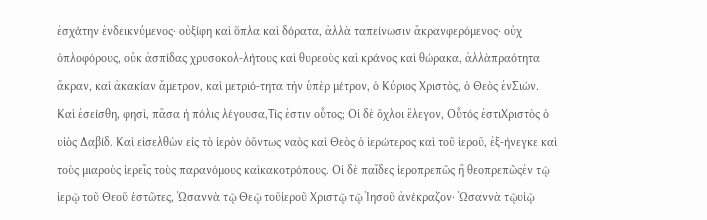ἐσχάτην ἐνδεικνύμενος· οὐξίφη καὶ ὅπλα καὶ δόρατα, ἀλλὰ ταπείνωσιν ἄκρανφερόμενος· οὐχ ὁπλοφόρους, οὐκ ἀσπίδας χρυσοκολ-λήτους καὶ θυρεοὺς καὶ κράνος καὶ θώρακα, ἀλλὰπραότητα ἄκραν, καὶ ἀκακίαν ἄμετρον, καὶ μετριό-τητα τὴν ὑπὲρ μέτρον, ὁ Κύριος Χριστὸς, ὁ Θεὸς ἐνΣιών. Καὶ ἐσείσθη, φησὶ, πᾶσα ἡ πόλις λέγουσα,Τίς ἐστιν οὗτος; Οἱ δὲ ὄχλοι ἔλεγον, Οὗτός ἐστιΧριστὸς ὁ υἱὸς Δαβίδ. Καὶ εἰσελθὼν εἰς τὸ ἱερὸν ὁὄντως ναὸς καὶ Θεὸς ὁ ἱερώτερος καὶ τοῦ ἱεροῦ, ἐξ-ήνεγκε καὶ τοὺς μιαροὺς ἱερεῖς τοὺς παρανόμους καὶκακοτρόπους. Οἱ δὲ παῖδες ἱεροπρεπῶς ἢ θεοπρεπῶςἐν τῷ ἱερῷ τοῦ Θεοῦ ἑστῶτες, Ὡσαννὰ τῷ Θεῷ τοῦἱεροῦ Χριστῷ τῷ Ἰησοῦ ἀνέκραζον· Ὡσαννὰ τῷυἱῷ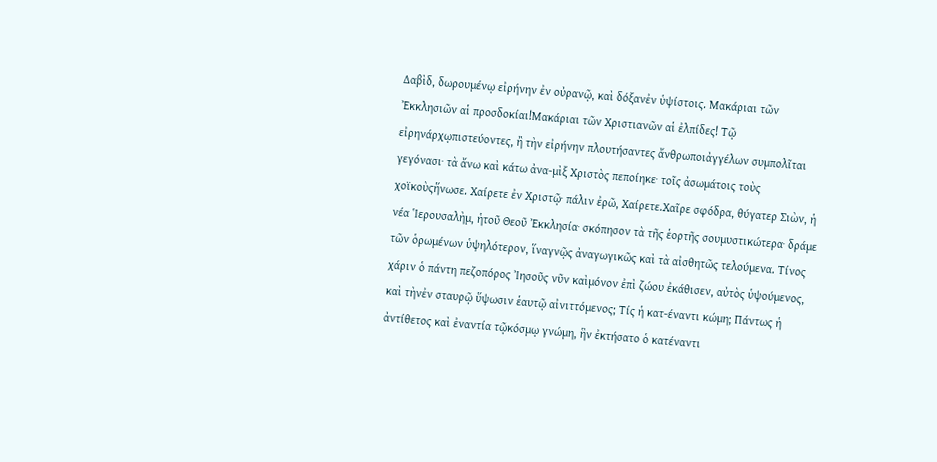Δαβὶδ, δωρουμένῳ εἰρήνην ἐν οὐρανῷ, καὶ δόξανἐν ὑψίστοις. Μακάριαι τῶν Ἐκκλησιῶν αἱ προσδοκίαι!Μακάριαι τῶν Χριστιανῶν αἱ ἐλπίδες! Τῷ εἰρηνάρχῳπιστεύοντες, ἢ τὴν εἰρήνην πλουτήσαντες ἄνθρωποιἀγγέλων συμπολῖται γεγόνασι· τὰ ἄνω καὶ κάτω ἀνα-μὶξ Χριστὸς πεποίηκε· τοῖς ἀσωμάτοις τοὺς χοϊκοὺςἥνωσε. Χαίρετε ἐν Χριστῷ· πάλιν ἐρῶ, Χαίρετε.Χαῖρε σφόδρα, θύγατερ Σιὼν, ἡ νέα Ἱερουσαλὴμ, ἡτοῦ Θεοῦ Ἐκκλησία· σκόπησον τὰ τῆς ἑορτῆς σουμυστικώτερα· δράμε τῶν ὁρωμένων ὑψηλότερον, ἵναγνῷς ἀναγωγικῶς καὶ τὰ αἰσθητῶς τελούμενα. Τίνος χάριν ὁ πάντη πεζοπόρος Ἰησοῦς νῦν καὶμόνον ἐπὶ ζώου ἐκάθισεν, αὐτὸς ὑψούμενος, καὶ τὴνἐν σταυρῷ ὕψωσιν ἑαυτῷ αἰνιττόμενος; Τίς ἡ κατ-έναντι κώμη; Πάντως ἡ ἀντίθετος καὶ ἐναντία τῷκόσμῳ γνώμη, ἣν ἐκτήσατο ὁ κατέναντι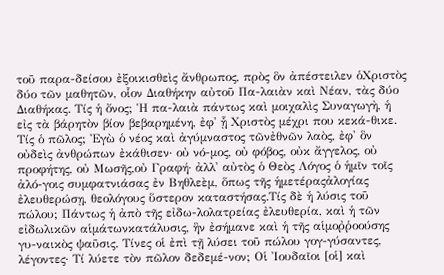τοῦ παρα-δείσου ἐξοικισθεὶς ἄνθρωπος, πρὸς ὃν ἀπέστειλεν ὁΧριστὸς δύο τῶν μαθητῶν, οἷον Διαθήκην αὐτοῦ Πα-λαιὰν καὶ Νέαν, τὰς δύο Διαθήκας. Τίς ἡ ὄνος; Ἡ πα-λαιὰ πάντως καὶ μοιχαλὶς Συναγωγὴ, ἡ εἰς τὰ βάρητὸν βίον βεβαρημένη, ἐφ' ᾗ Χριστὸς μέχρι που κεκά-θικε. Τίς ὁ πῶλος; Ἐγὼ ὁ νέος καὶ ἀγύμναστος τῶνἐθνῶν λαὸς, ἐφ' ὃν οὐδεὶς ἀνθρώπων ἐκάθισεν· οὐ νό-μος, οὐ φόβος, οὐκ ἄγγελος, οὐ προφήτης, οὐ Μωσῆς,οὐ Γραφή· ἀλλ' αὐτὸς ὁ Θεὸς Λόγος ὁ ἡμῖν τοῖς ἀλό-γοις συμφατνιάσας ἐν Βηθλεὲμ, ὅπως τῆς ἡμετέραςἀλογίας ἐλευθερώσῃ, θεολόγους ὕστερον καταστήσας.Τίς δὲ ἡ λύσις τοῦ πώλου; Πάντως ἡ ἀπὸ τῆς εἰδω-λολατρείας ἐλευθερία, καὶ ἡ τῶν εἰδωλικῶν αἱμάτωνκατάλυσις, ἣν ἐσήμανε καὶ ἡ τῆς αἱμοῤῥοούσης γυ-ναικὸς ψαῦσις. Τίνες οἱ ἐπὶ τῇ λύσει τοῦ πώλου γογ-γύσαντες, λέγοντες· Τί λύετε τὸν πῶλον δεδεμέ-νον; Οἱ Ἰουδαῖοι [οἱ] καὶ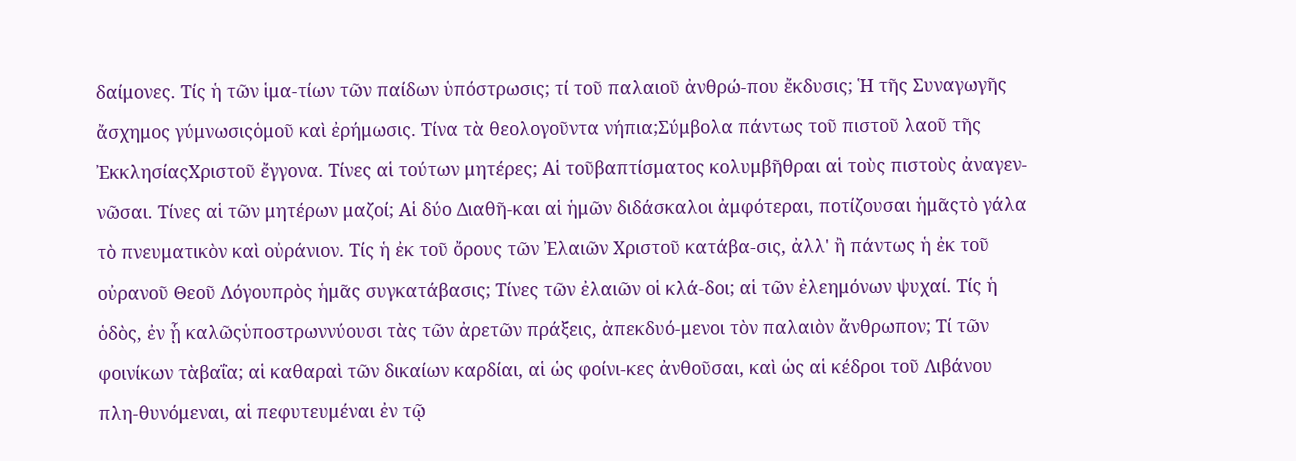δαίμονες. Τίς ἡ τῶν ἱμα-τίων τῶν παίδων ὑπόστρωσις; τί τοῦ παλαιοῦ ἀνθρώ-που ἔκδυσις; Ἡ τῆς Συναγωγῆς ἄσχημος γύμνωσιςὁμοῦ καὶ ἐρήμωσις. Τίνα τὰ θεολογοῦντα νήπια;Σύμβολα πάντως τοῦ πιστοῦ λαοῦ τῆς ἘκκλησίαςΧριστοῦ ἔγγονα. Τίνες αἱ τούτων μητέρες; Αἱ τοῦβαπτίσματος κολυμβῆθραι αἱ τοὺς πιστοὺς ἀναγεν-νῶσαι. Τίνες αἱ τῶν μητέρων μαζοί; Αἱ δύο Διαθῆ-και αἱ ἡμῶν διδάσκαλοι ἀμφότεραι, ποτίζουσαι ἡμᾶςτὸ γάλα τὸ πνευματικὸν καὶ οὐράνιον. Τίς ἡ ἐκ τοῦ ὄρους τῶν Ἐλαιῶν Χριστοῦ κατάβα-σις, ἀλλ' ἢ πάντως ἡ ἐκ τοῦ οὐρανοῦ Θεοῦ Λόγουπρὸς ἡμᾶς συγκατάβασις; Τίνες τῶν ἐλαιῶν οἱ κλά-δοι; αἱ τῶν ἐλεημόνων ψυχαί. Τίς ἡ ὁδὸς, ἐν ᾗ καλῶςὑποστρωννύουσι τὰς τῶν ἀρετῶν πράξεις, ἀπεκδυό-μενοι τὸν παλαιὸν ἄνθρωπον; Τί τῶν φοινίκων τὰβαΐα; αἱ καθαραὶ τῶν δικαίων καρδίαι, αἱ ὡς φοίνι-κες ἀνθοῦσαι, καὶ ὡς αἱ κέδροι τοῦ Λιβάνου πλη-θυνόμεναι, αἱ πεφυτευμέναι ἐν τῷ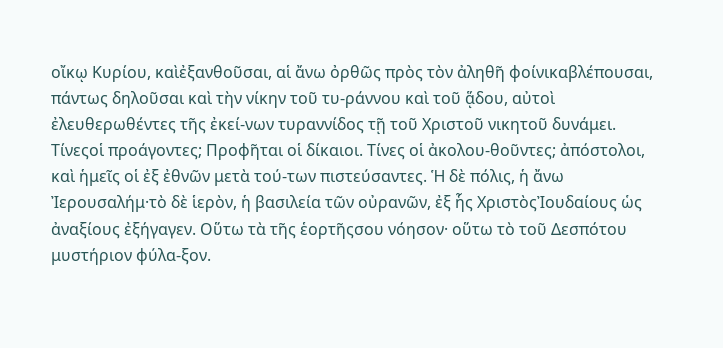οἴκῳ Κυρίου, καὶἐξανθοῦσαι, αἱ ἄνω ὀρθῶς πρὸς τὸν ἀληθῆ φοίνικαβλέπουσαι, πάντως δηλοῦσαι καὶ τὴν νίκην τοῦ τυ-ράννου καὶ τοῦ ᾅδου, αὐτοὶ ἐλευθερωθέντες τῆς ἐκεί-νων τυραννίδος τῇ τοῦ Χριστοῦ νικητοῦ δυνάμει. Τίνεςοἱ προάγοντες; Προφῆται οἱ δίκαιοι. Τίνες οἱ ἀκολου-θοῦντες; ἀπόστολοι, καὶ ἡμεῖς οἱ ἐξ ἐθνῶν μετὰ τού-των πιστεύσαντες. Ἡ δὲ πόλις, ἡ ἄνω Ἰερουσαλήμ·τὸ δὲ ἱερὸν, ἡ βασιλεία τῶν οὐρανῶν, ἐξ ἧς ΧριστὸςἸουδαίους ὡς ἀναξίους ἐξήγαγεν. Οὕτω τὰ τῆς ἑορτῆςσου νόησον· οὕτω τὸ τοῦ Δεσπότου μυστήριον φύλα-ξον.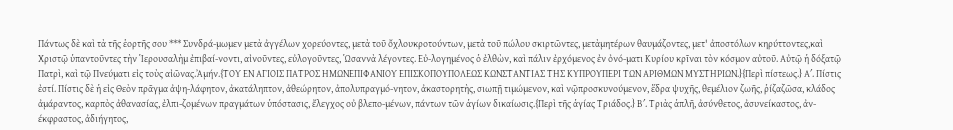Πάντως δὲ καὶ τὰ τῆς ἑορτῆς σου *** Συνδρά-μωμεν μετὰ ἀγγέλων χορεύοντες, μετὰ τοῦ ὄχλουκροτούντων, μετὰ τοῦ πώλου σκιρτῶντες, μετὰμητέρων θαυμάζοντες, μετ' ἀποστόλων κηρύττοντες,καὶ Χριστῷ ὑπαντοῦντες τὴν Ἱερουσαλὴμ ἐπιβαί-νοντι, αἰνοῦντες, εὐλογοῦντες, Ὡσαννὰ λέγοντες. Εὐ-λογημένος ὁ ἐλθὼν, καὶ πάλιν ἐρχόμενος ἐν ὀνό-ματι Κυρίου κρῖναι τὸν κόσμον αὐτοῦ. Αὐτῷ ἡ δόξατῷ Πατρὶ, καὶ τῷ Πνεύματι εἰς τοὺς αἰῶνας.Ἀμήν.{ΤΟΥ ΕΝ ΑΓΙΟΙΣ ΠΑΤΡΟΣ ΗΜΩΝΕΠΙΦΑΝΙΟΥ ΕΠΙΣΚΟΠΟΥΠΟΛΕΩΣ ΚΩΝΣΤΑΝΤΙΑΣ ΤΗΣ ΚΥΠΡΟΥΠΕΡΙ ΤΩΝ ΑΡΙΘΜΩΝ ΜΥΣΤΗΡΙΩΝ.}{Περὶ πίστεως.} Αʹ. Πίστις ἐστί. Πίστις δὲ ἡ εἰς Θεὸν πρᾶγμα ἀψη-λάφητον, ἀκατάληπτον, ἀθεώρητον, ἀπολυπραγμό-νητον, ἀκαστορητὴς, σιωπῇ τιμώμενον, καὶ νῷπροσκυνούμενον, ἕδρα ψυχῆς, θεμέλιον ζωῆς, ῥίζαζῶσα, κλάδος ἀμάραντος, καρπὸς ἀθανασίας, ἐλπι-ζομένων πραγμάτων ὑπόστασις, ἔλεγχος οὐ βλεπο-μένων, πάντων τῶν ἁγίων δικαίωσις.{Περὶ τῆς ἁγίας Τριάδος.} Βʹ. Τριὰς ἁπλῆ, ἀσύνθετος, ἀσυνείκαστος, ἀν-έκφραστος, ἀδιήγητος,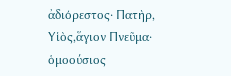ἀδιόρεστος· Πατὴρ, Υἱὸς,ἅγιον Πνεῦμα· ὁμοούσιος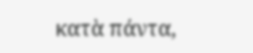κατὰ πάντα,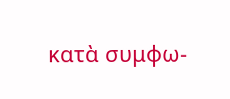κατὰ συμφω-